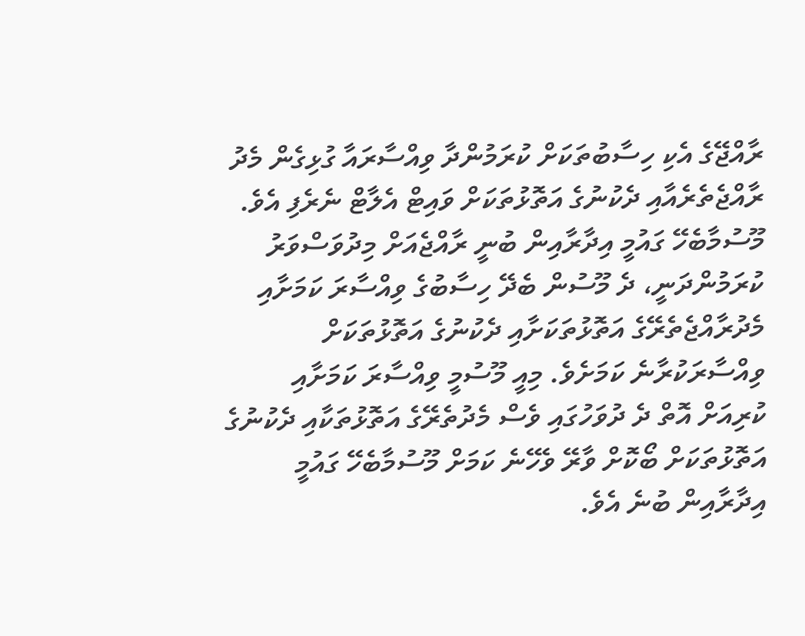ރާއްޖޭގެ އެކި ހިސާބުތަކަށް ކުރަމުންދާ ވިއްސާރައާ ގުޅިގެން މެދު ރާއްޖެތެރެއާއި ދެކުނުގެ އަތޮޅުތަކަށް ވައިޓް އެލާޓް ނެރެފި އެވެ.
މޫސުމާބެހޭ ގައުމީ އިދާރާއިން ބުނީ ރާއްޖެއަށް މިދުވަސްވަރު ކުރަމުންދަނީ، ދެ މޫސުން ބެދޭ ހިސާބުގެ ވިއްސާރަ ކަމަށާއި މެދުރާއްޖެތެރޭގެ އަތޮޅުތަކަށާއި ދެކުނުގެ އަތޮޅުތަކަށް ވިއްސާރަކުރާނެ ކަމަށެވެ. މިއީ މޫސުމީ ވިއްސާރަ ކަމަށާއި ކުރިއަށް އޮތް ދެ ދުވަހުގައި ވެސް މެދުތެރޭގެ އަތޮޅުތަކާއި ދެކުނުގެ އަތޮޅުތަކަށް ބޯކޮށް ވާރޭ ވެހޭނެ ކަމަށް މޫސުމާބެހޭ ގައުމީ އިދާރާއިން ބުނެ އެވެ.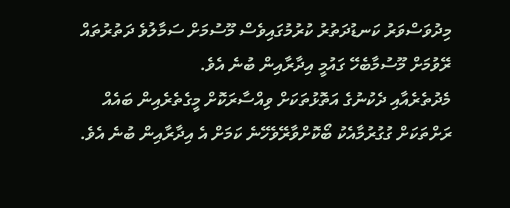މިދުވަސްވަރު ކަނޑުދަތުރު ކުރުމުގައިވެސް މޫސުމަށް ސަމާލުވެ ދަތުރުތައް ރޭވުމަށް މޫސުމާބެހޭ ގައުމީ އިދާރާއިން ބުނެ އެވެ.
މެދުތެރެއާއި ދެކުނުގެ އަތޮޅުތަކަށް ވިއްސާރަކޮށް މީގެތެރެއިން ބައެއް ރަށްތަކަށް ގުގުރުމާއެކު ބޯކޮށްވާރޭވެހޭނެ ކަމަށް އެ އިދާރާއިން ބުނެ އެވެ.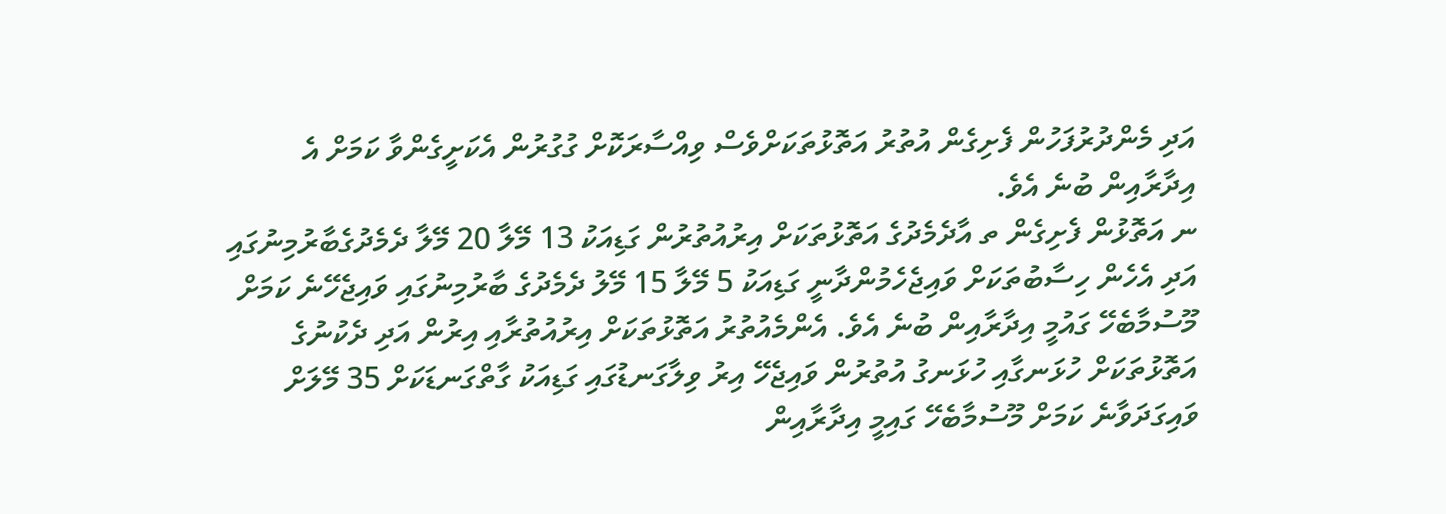އަދި މެންދުރުފަހުން ފެށިގެން އުތުރު އަތޮޅުތަކަށްވެސް ވިއްސާރަކޮށް ގުގުރުން އެކަށީގެންވާ ކަމަށް އެ އިދާރާއިން ބުނެ އެވެ.
ނ އަތޮޅުން ފެށިގެން ތ އާދެމެދުގެ އަތޮޅުތަކަށް އިރުއުތުރުން ގަޑިއަކު 13 މޭލާ 20 މޭލާ ދެމެދުގެބާރުމިނުގައި އަދި އެހެން ހިސާބުތަކަށް ވައިޖެހެމުންދާނީ ގަޑިއަކު 5 މޭލާ 15 މޭލު ދެމެދުގެ ބާރުމިނުގައި ވައިޖެހޭނެ ކަމަށް މޫސުމާބެހޭ ގައުމީ އިދާރާއިން ބުނެ އެވެ. އެންމެއުތުރު އަތޮޅުތަކަށް އިރުއުތުރާއި އިރުން އަދި ދެކުނުގެ އަތޮޅުތަކަށް ހުޅަނގާއި ހުޅަނގު އުތުރުން ވައިޖެހޭ އިރު ވިލާގަނޑުގައި ގަޑިއަކު ގާތްގަނޑަކަށް 35 މޭލަށް ވައިގަދަވާނެ ކަމަށް މޫސުމާބެހޭ ގައިމީ އިދާރާއިން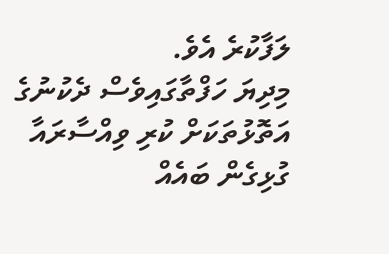ލަފާކުރެ އެވެ.
މިދިޔަ ހަފްތާގައިވެސް ދެކުނުގެ އަތޮޅުތަކަށް ކުރި ވިއްސާރައާ ގުޅިގެން ބައެއް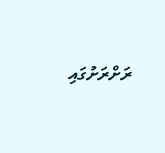ރަށްރަށުގައި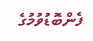ފެންބޮޑުވުމުގެ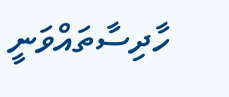ހާދިސާތައްވަނީ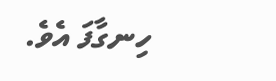ހިނގާފަ އެވެ.